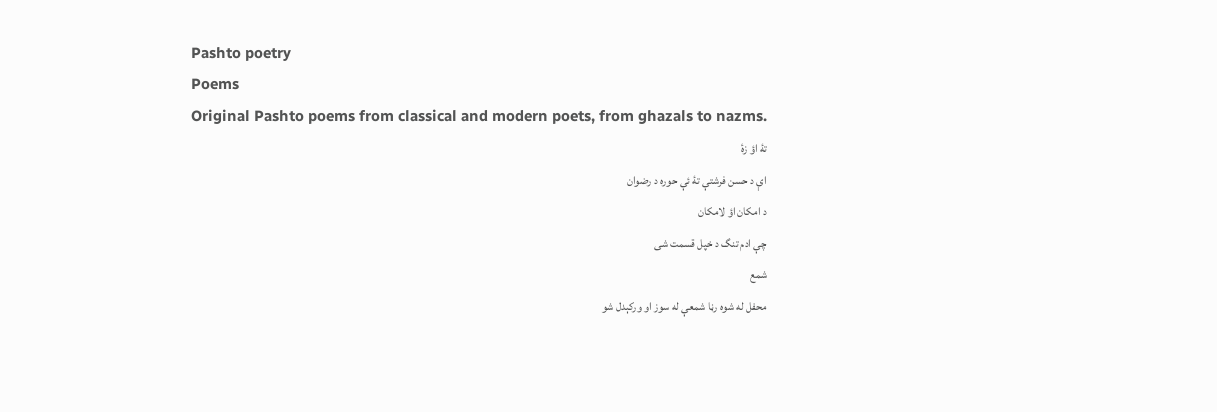Pashto poetry
Poems
Original Pashto poems from classical and modern poets, from ghazals to nazms.
تۀ اؤ زۀ
اې د حسن فرشتې تۀ ئې حوره د رضوان
د امکان اؤ لامکان
چې ادم تنگ د خپل قسمت شی
شمع
محفل له شوه رڼا شمعې له سوز او ورکېدل شو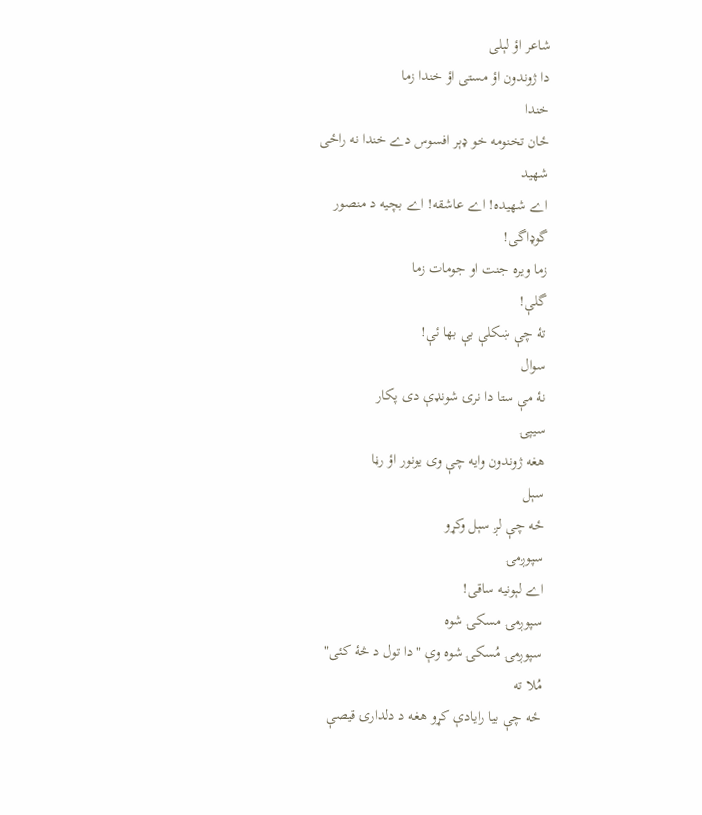شاعر اؤ لېلی
دا ژوندون اؤ مستی اؤ خندا زما
خندا
ځان تخنومه خو ډېر افسوس دے خندا نه راځی
شهيد
اے شهيده! اے عاشقه! اے بچيه د منصور
گوډاگی!
زما ويره جنت او جومات زما
گلې!
تۀ چې ښکلې بې بها ئې!
سوال
نۀ مې ستا دا نرۍ شونډې دی پکار
سيپۍ
هغه ژوندون وايه چې وی يونور اؤ رڼا
سېل
ځه چې لږ سېل وکړو
سپوږمۍ
اے لېونيه ساقی!
سپوږمۍ مسکۍ شوه
سپوږمۍ مُسکۍ شوه وې "دا تول د څۀ کئی"
مُلا ته
ځه چې بيا رايادې کړو هغه د دلدارۍ قيصې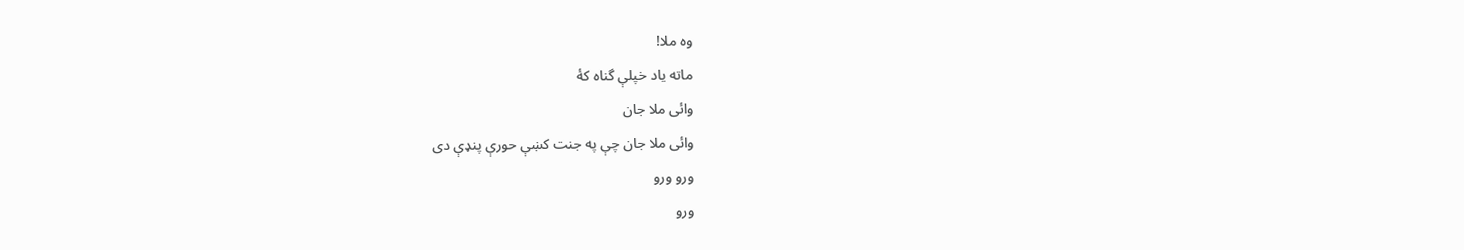وه ملا!
ماته ياد خپلې گناه کۀ
وائی ملا جان
وائی ملا جان چې په جنت کښې حورې پنډې دی
ورو ورو
ورو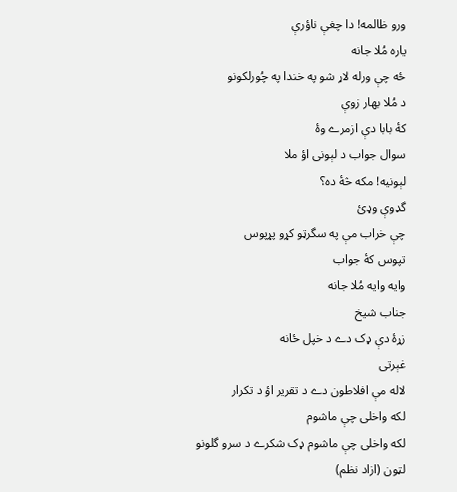ورو ظالمه! دا چغې ناؤرې
ياره مُلا جانه
ځه چې ورله لاړ شو په خندا په چُورلکونو
د مُلا بهار زوې
کۀ بابا دې ازمرے وۀ
سوال جواب د لېونی اؤ ملا
لېونيه! مکه څۀ ده؟
گډوې وډئ
چې خراب مې په سگرټو کړو پړپوس
تپوس کۀ جواب
وايه وايه مُلا جانه
جناب شيخ
زړۀ دې ډک دے د خپل ځانه
غېرتی
لاله مې افلاطون دے د تقرير اؤ د تکرار
لکه واخلی چې ماشوم
لکه واخلی چې ماشوم ډک شکرے د سرو گلونو
لټون (ازاد نظم)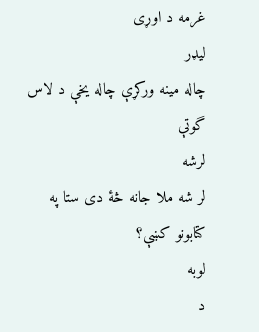غرمه د اوړی
ليډر
چاله مينه ورکړې چاله يخې د لاس گوتې
لرشه
لر شه ملا جانه څۀ دی ستا په کتابونو کښې؟
لوبه
د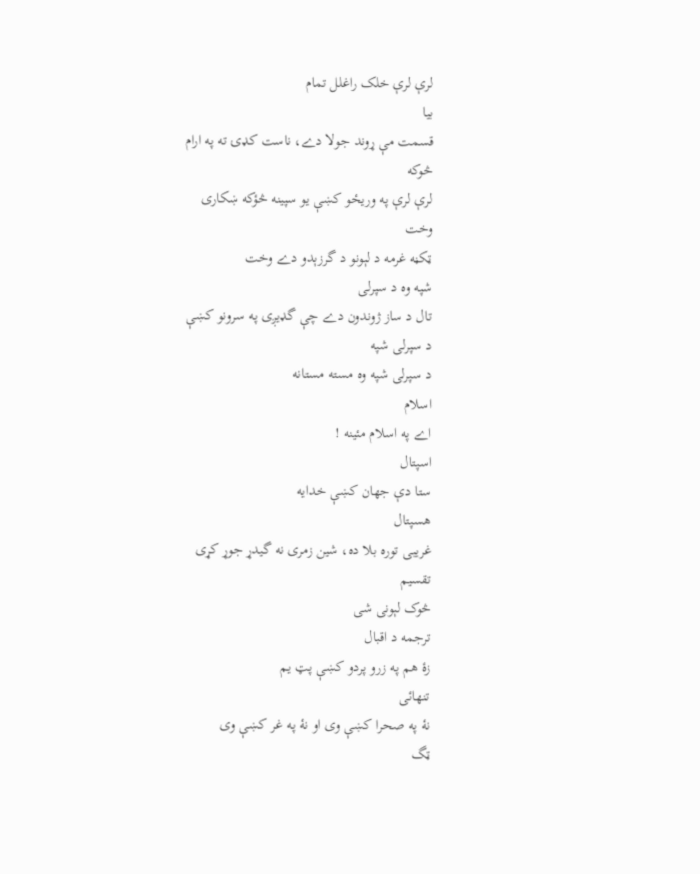لرې لرې خلک راغلل تمام
بيا
قسمت مې ړوند جولا دے، ناست کډۍ ته په ارام
څوکه
لرې لرې په وريځو کښې يو سپينه څؤکه ښکاری
وخت
ټکڼه غرمه د لېونو د گرزېدو دے وخت
شپه وه د سپرلی
تال د ساز ژوندون دے چې گډيږی په سرونو کښې
د سپرلی شپه
د سپرلی شپه وه مسته مستانه
اسلام
اے په اسلام مئينه !
اسپتال
ستا دې جهان کښې خدايه
هسپتال
غريبی توره بلا ده، شين زمری نه گيدړ جوړ کړی
تقسيم
څوک لېونی شی
ترجمه د اقبال
زۀ هم په زرو پردو کښې پټ يم
تنهائی
نۀ په صحرا کښې وی او نۀ په غر کښې وی
ټگ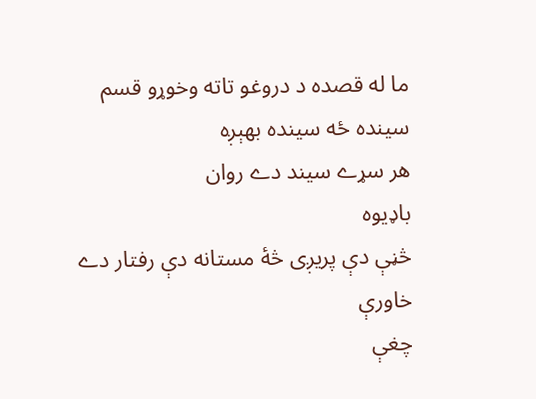ما له قصده د دروغو تاته وخوړو قسم
سينده ځه سينده بهېږه
هر سړے سيند دے روان
باډيوه
څڼې دې پريږی څۀ مستانه دې رفتار دے
خاورې
چغې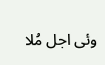وئی اجل مُلا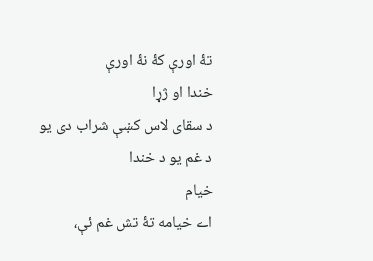تۀ اورې کۀ نۀ اورې
خندا او ژړا
د سقای لاس کښې شراب دی يو د غم يو د خندا
خيام
اے خيامه تۀ تش غم ئې،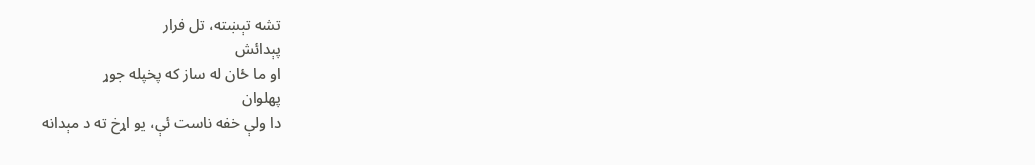تشه تېښته، تل فرار
پېدائش
او ما ځان له ساز که پخپله جوړ
پهلوان
دا ولې خفه ناست ئې، يو اړخ ته د مېدانه